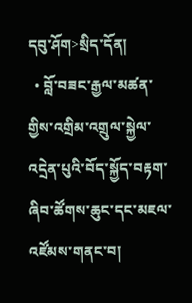དབུ་ཤོག>སྲིད་དོན།
  • བློ་བཟང་རྒྱལ་མཚན་གྱིས་འགྲིམ་འགྲུལ་སྐྱེལ་འདྲེན་པུའི་བོད་སྐྱོད་བརྟག་ཞིབ་ཚོགས་ཆུང་དང་མཇལ་འཛོམས་གནང་བ།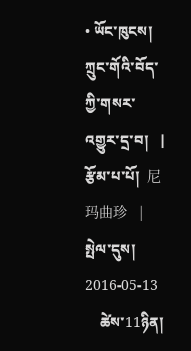• ཡོང་ཁུངས།  ཀྲུང་གོའི་བོད་ཀྱི་གསར་འགྱུར་དྲ་བ།   |     རྩོམ་པ་པོ།  尼玛曲珍   |     སྤེལ་དུས།  2016-05-13
    ཚེས་11ཉིན།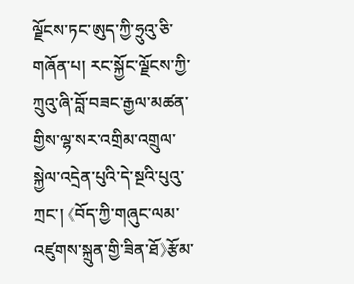ལྗོངས་ཏང་ཨུད་ཀྱི་ཧྲུའུ་ཅི་གཞོན་པ། རང་སྐྱོང་ལྗོངས་ཀྱི་ཀྲུའུ་ཞི་བློ་བཟང་རྒྱལ་མཚན་གྱིས་ལྷ་སར་འགྲིམ་འགྲུལ་སྐྱེལ་འདྲེན་པུའི་དེ་སྔའི་པུའུ་ཀྲང་། 《བོད་ཀྱི་གཞུང་ལམ་འཛུགས་སྐྲུན་གྱི་ཟིན་ཐོ》རྩོམ་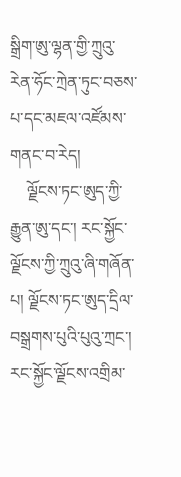སྒྲིག་ཨུ་ལྷན་གྱི་ཀྲུའུ་རེན་ཧོང་ཀྲེན་ཏུང་བཅས་པ་དང་མཇལ་འཛོམས་གནང་བ་རེད།
    ལྗོངས་ཏང་ཨུད་ཀྱི་རྒྱུན་ཨུ་དང་། རང་སྐྱོང་ལྗོངས་ཀྱི་ཀྲུའུ་ཞི་གཞོན་པ། ལྗོངས་ཏང་ཨུད་དྲིལ་བསྒྲགས་པུའི་པུའུ་ཀྲང་། རང་སྐྱོང་ལྗོངས་འགྲིམ་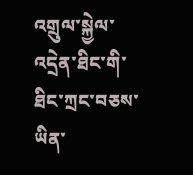འགྲུལ་སྐྱེལ་འདྲེན་ཐིང་གི་ཐིང་ཀྲང་བཅས་ཡིན་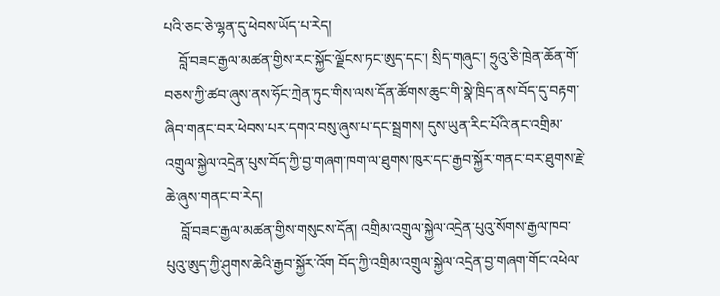པའི་ཅང་ཅེ་ལྷན་དུ་ཕེབས་ཡོད་པ་རེད།
    བློ་བཟང་རྒྱལ་མཚན་གྱིས་རང་སྐྱོང་ལྗོངས་ཏང་ཨུད་དང་། སྲིད་གཞུང་། ཧྲུའུ་ཅི་ཁྲེན་ཆོན་གོ་བཅས་ཀྱི་ཚབ་ཞུས་ནས་ཧོང་ཀྲེན་ཏུང་གིས་ལས་དོན་ཚོགས་ཆུང་གི་སྣེ་ཁྲིད་ནས་བོད་དུ་བརྟག་ཞིབ་གནང་བར་ཕེབས་པར་དགའ་བསུ་ཞུས་པ་དང་སྦྲགས། དུས་ཡུན་རིང་པོའི་ནང་འགྲིམ་འགྲུལ་སྐྱེལ་འདྲེན་པུས་བོད་ཀྱི་བྱ་གཞག་ཁག་ལ་ཐུགས་ཁུར་དང་རྒྱབ་སྐྱོར་གནང་བར་ཐུགས་རྗེ་ཆེ་ཞུས་གནང་བ་རེད།
    བློ་བཟང་རྒྱལ་མཚན་གྱིས་གསུངས་དོན། འགྲིམ་འགྲུལ་སྐྱེལ་འདྲེན་པུའུ་སོགས་རྒྱལ་ཁབ་པུའུ་ཨུད་ཀྱི་ཤུགས་ཆེའི་རྒྱབ་སྐྱོར་འོག བོད་ཀྱི་འགྲིམ་འགྲུལ་སྐྱེལ་འདྲེན་བྱ་གཞག་གོང་འཕེལ་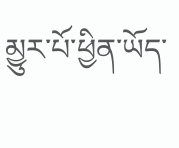མྱུར་པོ་ཕྱིན་ཡོད་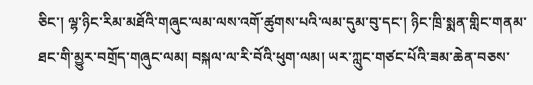ཅིང་། ལྷ་ཉིང་རིམ་མཐོའི་གཞུང་ལམ་ལས་འགོ་ཚུགས་པའི་ལམ་དུམ་བུ་དང་། ཉིང་ཁྲི་སྨན་གླིང་གནམ་ཐང་གི་མྱུར་བགྲོད་གཞུང་ལམ། བསྐལ་ལ་རི་བོའི་ཕུག་ལམ། ཡར་ཀླུང་གཙང་པོའི་ཟམ་ཆེན་བཅས་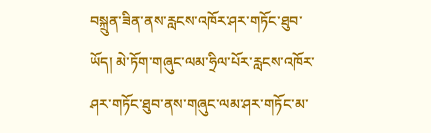བསྐྲུན་ཟིན་ནས་རླངས་འཁོར་ཤར་གཏོང་ཐུབ་ཡོད། མེ་ཏོག་གཞུང་ལམ་ཧྲིལ་པོར་རླངས་འཁོར་ཤར་གཏོང་ཐུབ་ནས་གཞུང་ལམ་ཤར་གཏོང་མ་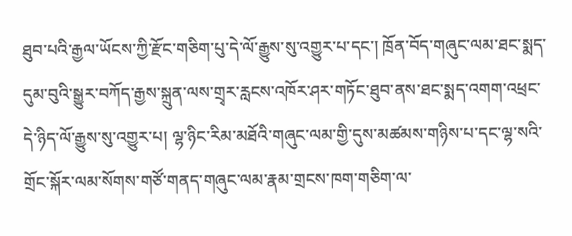ཐུབ་པའི་རྒྱལ་ཡོངས་ཀྱི་རྫོང་གཅིག་པུ་དེ་ལོ་རྒྱུས་སུ་འགྱུར་པ་དང་། ཁྲོན་བོད་གཞུང་ལམ་ཐང་སྨད་དུམ་བུའི་སྒྱུར་བཀོད་རྒྱས་སྐྲུན་ལས་གྲྭར་རླངས་འཁོར་ཤར་གཏོང་ཐུབ་ནས་ཐང་སྨད་འགག་འཕྲང་དེ་ཉིད་ལོ་རྒྱུས་སུ་འགྱུར་པ། ལྷ་ཉིང་རིམ་མཐོའི་གཞུང་ལམ་གྱི་དུས་མཚམས་གཉིས་པ་དང་ལྷ་སའི་གྲོང་སྐོར་ལམ་སོགས་གཙོ་གནད་གཞུང་ལམ་རྣམ་གྲངས་ཁག་གཅིག་ལ་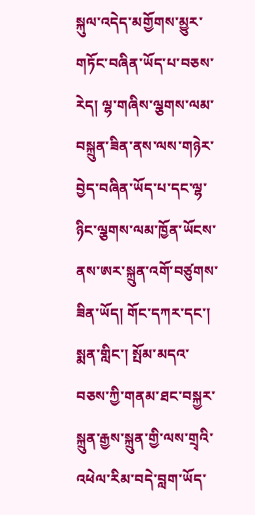སྐུལ་འདེད་མགྱོགས་མྱུར་གཏོང་བཞིན་ཡོད་པ་བཅས་རེད། ལྷ་གཞིས་ལྕགས་ལམ་བསྐྲུན་ཟིན་ནས་ལས་གཉེར་བྱེད་བཞིན་ཡོད་པ་དང་ལྷ་ཉིང་ལྕགས་ལམ་ཁྱོན་ཡོངས་ནས་ཨར་སྐྲུན་འགོ་བཙུགས་ཟིན་ཡོད། གོང་དཀར་དང་། སྨན་གླིང་། སྤོམ་མདའ་བཅས་ཀྱི་གནམ་ཐང་བསྐྱར་སྐྲུན་རྒྱས་སྐྲུན་གྱི་ལས་གྲྭའི་འཕེལ་རིམ་བདེ་བླག་ཡོད་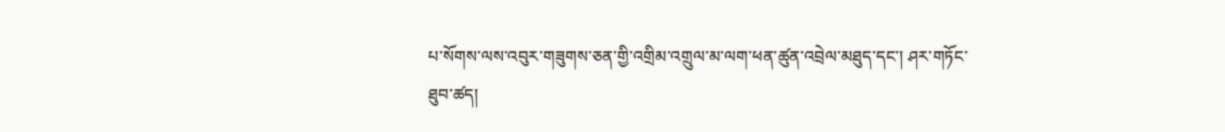པ་སོགས་ལས་འབུར་གཟུགས་ཅན་གྱི་འགྲིམ་འགྲུལ་མ་ལག་ཕན་ཚུན་འབྲེལ་མཐུད་དང་། ཤར་གཏོང་ཐུབ་ཚད།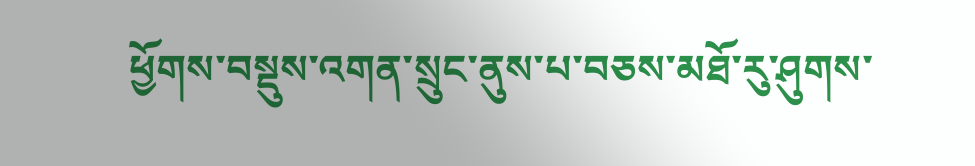ཕྱོགས་བསྡུས་འགན་སྲུང་ནུས་པ་བཅས་མཐོ་རུ་ཤུགས་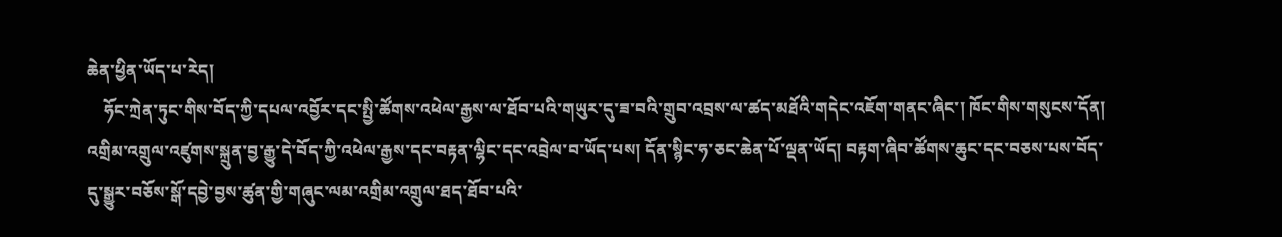ཆེན་ཕྱིན་ཡོད་པ་རེད།
    ཧོང་ཀྲེན་ཏུང་གིས་བོད་ཀྱི་དཔལ་འབྱོར་དང་སྤྱི་ཚོགས་འཕེལ་རྒྱས་ལ་ཐོབ་པའི་གཡུར་དུ་ཟ་བའི་གྲུབ་འབྲས་ལ་ཚད་མཐོའི་གདེང་འཇོག་གནང་ཞིང་། ཁོང་གིས་གསུངས་དོན། འགྲིམ་འགྲུལ་འཛུགས་སྐྲུན་བྱ་རྒྱུ་དེ་བོད་ཀྱི་འཕེལ་རྒྱས་དང་བརྟན་ལྷིང་དང་འབྲེལ་བ་ཡོད་པས། དོན་སྙིང་ཧ་ཅང་ཆེན་པོ་ལྡན་ཡོད། བརྟག་ཞིབ་ཚོགས་ཆུང་དང་བཅས་པས་བོད་དུ་སྒྱུར་བཅོས་སྒོ་དབྱེ་བྱས་ཚུན་གྱི་གཞུང་ལམ་འགྲིམ་འགྲུལ་ཐད་ཐོབ་པའི་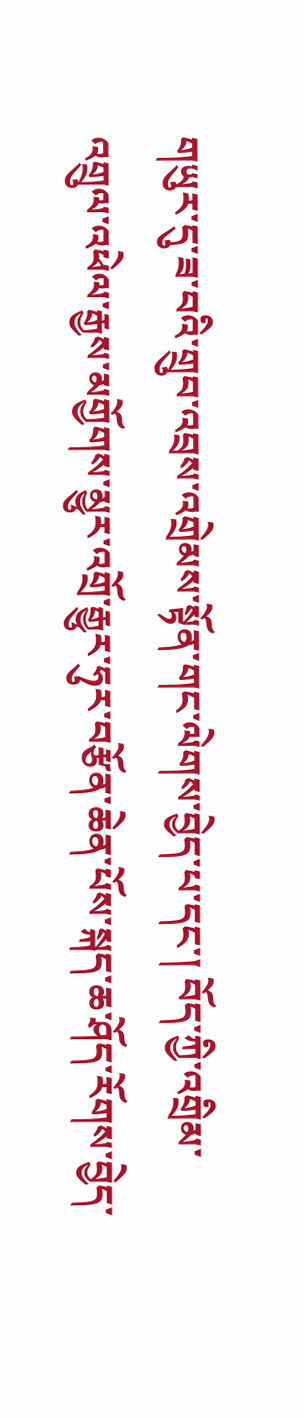གཡུར་དུ་ཟ་བའི་གྲུབ་འབྲས་འགྲེམས་སྟོན་གང་ལེགས་བྱེད་པ་དང་། བོད་ཀྱི་འགྲིམ་འགྲུལ་འཕེལ་རྒྱས་མགྱོགས་མྱུར་འགྲོ་རྒྱུར་ཧུར་བརྩོན་ཆེན་པོས་སྐད་ཆ་ཤོད་རོགས་བྱེད་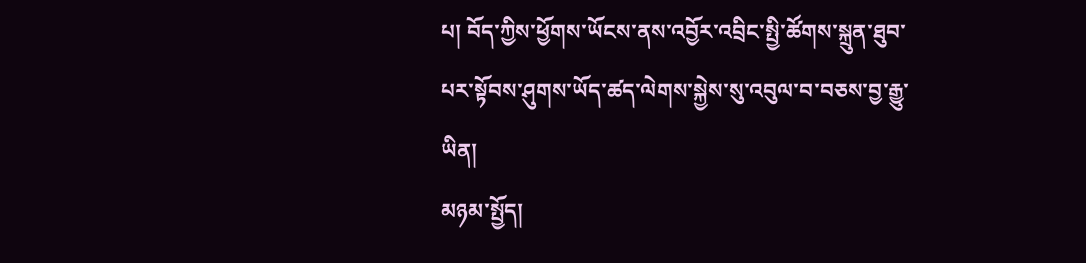པ། བོད་ཀྱིས་ཕྱོགས་ཡོངས་ནས་འབྱོར་འབྲིང་སྤྱི་ཚོགས་སྐྲུན་ཐུབ་པར་སྟོབས་ཤུགས་ཡོད་ཚད་ལེགས་སྐྱེས་སུ་འབུལ་བ་བཅས་བྱ་རྒྱུ་ཡིན།
མཉམ་སྤྱོད།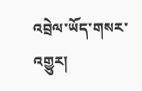འབྲེལ་ཡོད་གསར་འགྱུར།